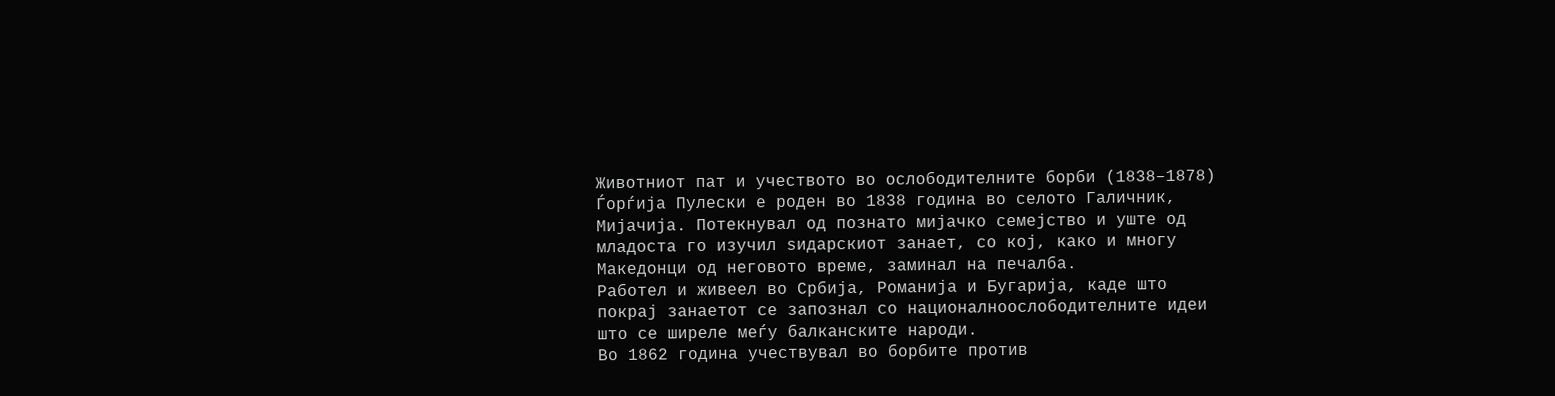Животниот пат и учеството во ослободителните борби (1838–1878)
Ѓорѓија Пулески е роден во 1838 година во селото Галичник, Мијачија. Потекнувал од познато мијачко семејство и уште од младоста го изучил ѕидарскиот занает, со кој, како и многу Македонци од неговото време, заминал на печалба.
Работел и живеел во Србија, Романија и Бугарија, каде што покрај занаетот се запознал со националноослободителните идеи што се ширеле меѓу балканските народи.
Во 1862 година учествувал во борбите против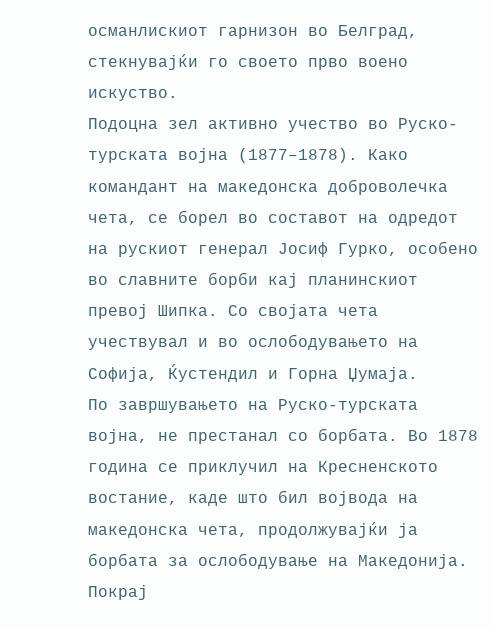османлискиот гарнизон во Белград, стекнувајќи го своето прво воено искуство.
Подоцна зел активно учество во Руско-турската војна (1877–1878). Како командант на македонска доброволечка чета, се борел во составот на одредот на рускиот генерал Јосиф Гурко, особено во славните борби кај планинскиот превој Шипка. Со својата чета учествувал и во ослободувањето на Софија, Ќустендил и Горна Џумаја.
По завршувањето на Руско-турската војна, не престанал со борбата. Во 1878 година се приклучил на Кресненското востание, каде што бил војвода на македонска чета, продолжувајќи ја борбата за ослободување на Македонија.
Покрај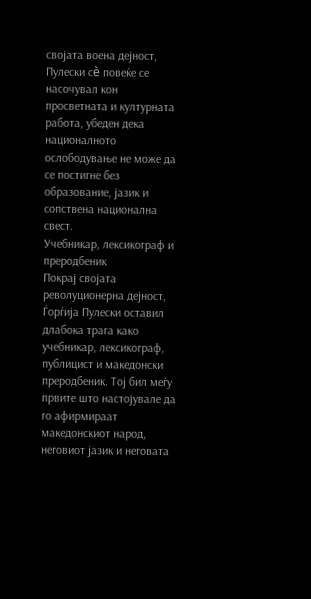својата воена дејност, Пулески сè повеќе се насочувал кон просветната и културната работа, убеден дека националното ослободување не може да се постигне без образование, јазик и сопствена национална свест.
Учебникар, лексикограф и преродбеник
Покрај својата револуционерна дејност, Ѓорѓија Пулески оставил длабока трага како учебникар, лексикограф, публицист и македонски преродбеник. Тој бил меѓу првите што настојувале да го афирмираат македонскиот народ, неговиот јазик и неговата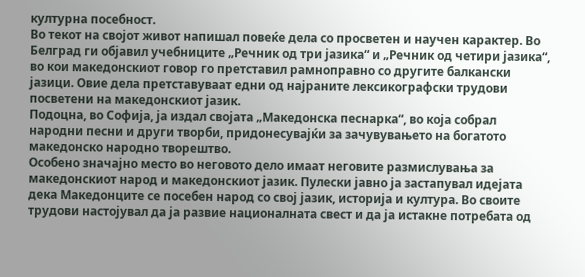културна посебност.
Во текот на својот живот напишал повеќе дела со просветен и научен карактер. Во Белград ги објавил учебниците „Речник од три јазика“ и „Речник од четири јазика“, во кои македонскиот говор го претставил рамноправно со другите балкански јазици. Овие дела претставуваат едни од најраните лексикографски трудови посветени на македонскиот јазик.
Подоцна, во Софија, ја издал својата „Македонска песнарка“, во која собрал народни песни и други творби, придонесувајќи за зачувувањето на богатото македонско народно творештво.
Особено значајно место во неговото дело имаат неговите размислувања за македонскиот народ и македонскиот јазик. Пулески јавно ја застапувал идејата дека Македонците се посебен народ со свој јазик, историја и култура. Во своите трудови настојувал да ја развие националната свест и да ја истакне потребата од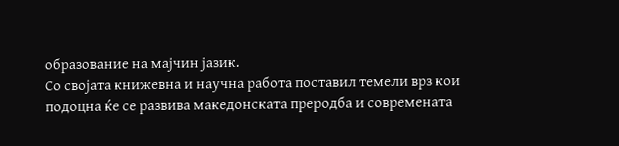образование на мајчин јазик.
Со својата книжевна и научна работа поставил темели врз кои подоцна ќе се развива македонската преродба и современата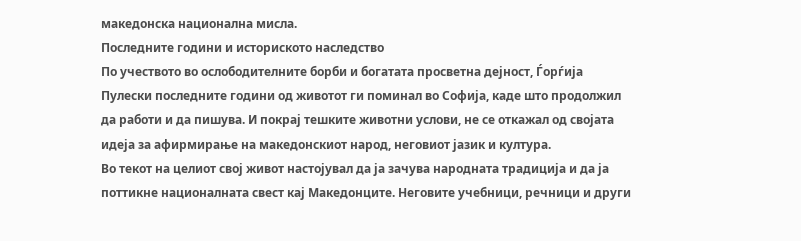македонска национална мисла.
Последните години и историското наследство
По учеството во ослободителните борби и богатата просветна дејност, Ѓорѓија Пулески последните години од животот ги поминал во Софија, каде што продолжил да работи и да пишува. И покрај тешките животни услови, не се откажал од својата идеја за афирмирање на македонскиот народ, неговиот јазик и култура.
Во текот на целиот свој живот настојувал да ја зачува народната традиција и да ја поттикне националната свест кај Македонците. Неговите учебници, речници и други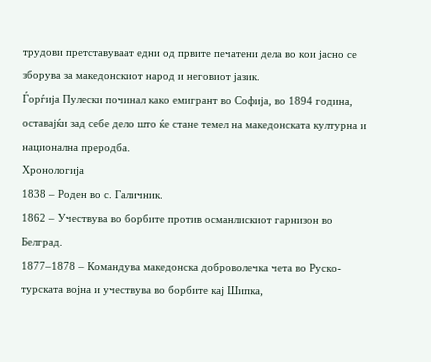трудови претставуваат едни од првите печатени дела во кои јасно се зборува за македонскиот народ и неговиот јазик.
Ѓорѓија Пулески починал како емигрант во Софија, во 1894 година, оставајќи зад себе дело што ќе стане темел на македонската културна и национална преродба.
Хронологија
1838 – Роден во с. Галичник.
1862 – Учествува во борбите против османлискиот гарнизон во Белград.
1877–1878 – Командува македонска доброволечка чета во Руско-турската војна и учествува во борбите кај Шипка,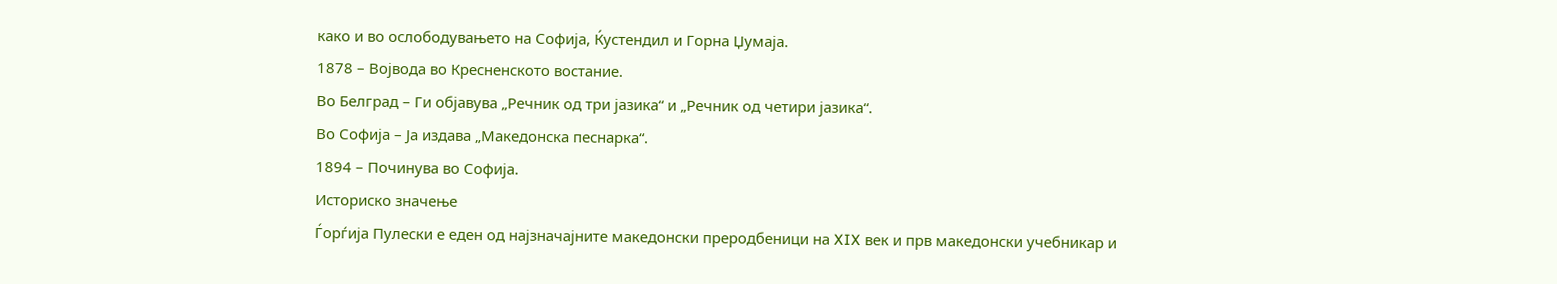како и во ослободувањето на Софија, Ќустендил и Горна Џумаја.
1878 – Војвода во Кресненското востание.
Во Белград – Ги објавува „Речник од три јазика“ и „Речник од четири јазика“.
Во Софија – Ја издава „Македонска песнарка“.
1894 – Починува во Софија.
Историско значење
Ѓорѓија Пулески е еден од најзначајните македонски преродбеници на XIX век и прв македонски учебникар и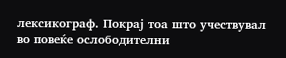лексикограф. Покрај тоа што учествувал во повеќе ослободителни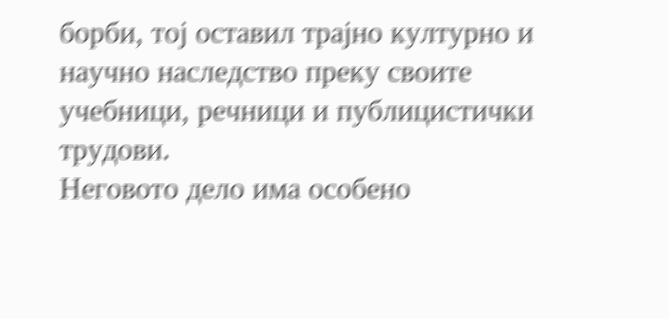борби, тој оставил трајно културно и научно наследство преку своите учебници, речници и публицистички трудови.
Неговото дело има особено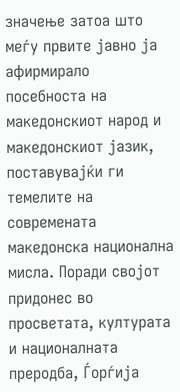значење затоа што меѓу првите јавно ја афирмирало посебноста на македонскиот народ и македонскиот јазик, поставувајќи ги темелите на современата македонска национална мисла. Поради својот придонес во просветата, културата и националната преродба, Ѓорѓија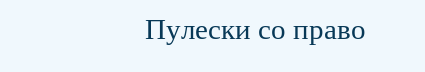Пулески со право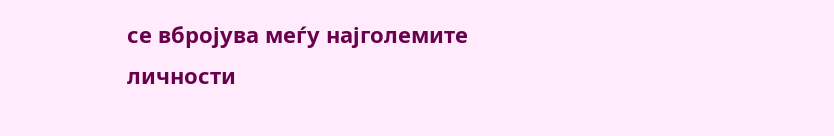се вбројува меѓу најголемите личности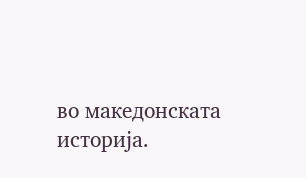во македонската историја.